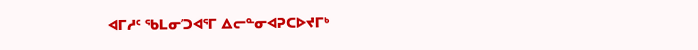ᐊᒥᓱᑦ ᖃᒪᓂ’ᑐᐊᕐᒥ ᐃᓕᓐᓂᐊᕈᑕᐅᔪᒥᒃ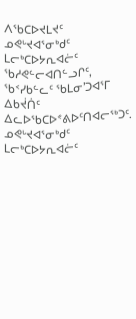ᐱᖃᑕᐅᔪᒪᔪᑦ
ᓄᕙᒡᔪᐊᕐᓂᒃᑯᑦ ᒪᓕᒃᑕᐅᔭᕆᐊᓖᑦ ᖃᓱᕙᓪᓕᐊᑎᓪᓗᒋᑦ, ᖃᑉᓯᑲᓪᓚᑦ ᖃᒪᓂ’ᑐᐊᕐᒥ ᐃᑲᔫᑏᑦ ᐃᓚᐅᖃᑕᐅᕝᕕᐅᑦᑎᐊᓕᖅᑐᑦ.
ᓄᕙᒡᔪᐊᕐᓂᒃᑯᑦ ᒪᓕᒃᑕᐅᔭᕆᐊᓖᑦ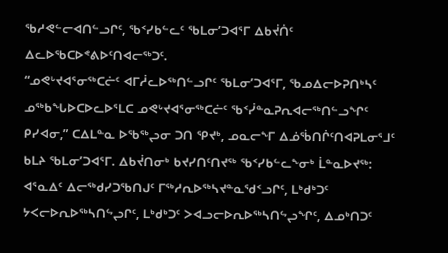ᖃᓱᕙᓪᓕᐊᑎᓪᓗᒋᑦ, ᖃᑉᓯᑲᓪᓚᑦ ᖃᒪᓂ’ᑐᐊᕐᒥ ᐃᑲᔫᑏᑦ ᐃᓚᐅᖃᑕᐅᕝᕕᐅᑦᑎᐊᓕᖅᑐᑦ.
“ᓄᕙᒡᔪᐊᕐᓂᖅᑕᓖᑦ ᐊᒥᓲᓚᐅᖅᑎᓪᓗᒋᑦ ᖃᒪᓂ’ᑐᐊᕐᒥ, ᖃᓄᐃᓕᐅᕈᑎᒃᓴᑦ ᓄᖅᑲᖓᐅᑕᐅᓚᐅᕐᒪᑕ ᓄᕙᒡᔪᐊᕐᓂᖅᑕᓖᑦ ᖃᑉᓰᓐᓇᕈᕆᐊᓕᖅᑎᓪᓗᖏᑦ ᑭᓯᐊᓂ,” ᑕᐃᒪᓐᓇ ᐅᖃᖅᖢᓂ ᑐᑎ ᕿᔪᒃ, ᓄᓇᓕᖕᒥ ᐃᓅᖄᑎᒌᑦᑎᐊᕈᒪᓂᕐᒧᑦ ᑲᒪᔨ ᖃᒪᓂ’ᑐᐊᕐᒥ. ᐃᑲᔫᑎᓂᒃ ᑲᔪᓯᑎᑦᑎᔪᖅ ᖃᑉᓯᑲᓪᓚᖕᓂᒃ ᒫᓐᓇᐅᔪᖅ: ᐊᕐᓇᐃᑦ ᐃᓕᖅᑯᓯᑐᖃᑎᒍᑦ ᒥᖅᓱᕆᐅᖅᓴᔪᓐᓇᖁᑉᓗᒋᑦ, ᒪᒃᑯᒃᑐᑦ ᔭᐸᓕᐅᕆᐅᖅᓴᑎᖦᖢᒋᑦ, ᒪᒃᑯᒃᑐᑦ ᐳᐊᓗᓕᐅᕆᐅᖅᓴᑎᖦᖢᖏᑦ, ᐃᓄᒃᑎᑐᑦ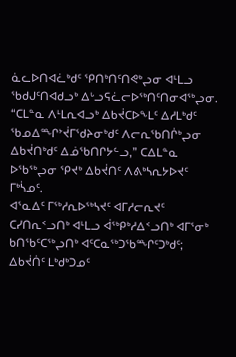ᓈᓚᐅᑎᐊᓛᒃᑯᑦ ᕿᑎᒃᑎᑦᑎᕙᒃᖢᓂ ᐊᒻᒪᓗ ᖃᑯᒍᑦᑎᐊᑯᓗᒃ ᐃᒡᓗᕋᓛᓕᐅᖅᑎᑦᑎᓂᐊᖅᖢᓂ.
“ᑕᒪᓐᓇ ᐱᒻᒪᕆᐊᓗᒃ ᐃᑲᔫᑕᐅᖕᒪᑦ ᐃᓱᒪᒃᑯᑦ ᖃᓄᐃᙱᔾᔫᒥᖁᔨᓂᒃᑯᑦ ᐱᓕᕆᖃᑎᒌᒃᖢᓂ ᐃᑲᔫᑎᒃᑯᑦ ᐃᓅᖃᑎᒋᔭᓪᓗ,” ᑕᐃᒪᓐᓇ ᐅᖃᖅᖢᓂ ᕿᔪᒃ ᐃᑲᔫᑎᑦ ᐱᕕᒃᓴᕆᔭᐅᔪᑦ ᒥᒃᓵᓄᑦ.
ᐊᕐᓇᐃᑦ ᒥᖅᓱᕆᐅᖅᓴᔪᑦ ᐊᒥᓱᓕᕆᔪᑦ ᑕᓯᑎᕆᑉᓗᑎᒃ ᐊᒻᒪᓗ ᐋᖅᑭᒃᓱᐃᑉᓗᑎᒃ ᐊᒥᕐᓂᒃ ᑲᑎᖃᑦᑕᖅᖢᑎᒃ ᐊᑦᑕᓇᖅᑐᖃᙱᑦᑐᒃᑯᑦ; ᐃᑲᔫᑏᑦ ᒪᒃᑯᒃᑐᓄᑦ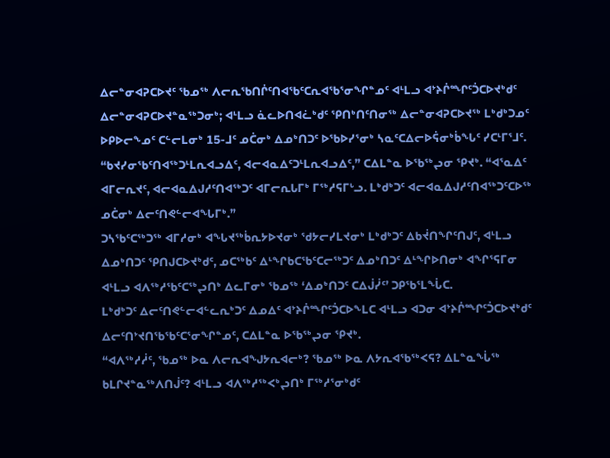ᐃᓕᓐᓂᐊᕈᑕᐅᔪᑦ ᖃᓄᖅ ᐱᓕᕆᖃᑎᒌᑦᑎᐊᖃᑦᑕᕆᐊᖃᕐᓂᖏᓐᓄᑦ ᐊᒻᒪᓗ ᐊᔾᔨᒌᙱᑦᑑᑕᐅᔪᒃᑯᑦ ᐃᓕᓐᓂᐊᕈᑕᐅᔪᓐᓇᖅᑐᓂᒃ; ᐊᒻᒪᓗ ᓈᓚᐅᑎᐊᓛᒃᑯᑦ ᕿᑎᒃᑎᑦᑎᓂᖅ ᐃᓕᓐᓂᐊᕈᑕᐅᔪᖅ ᒪᒃᑯᒃᑐᓄᑦ ᐅᑭᐅᓕᖕᓄᑦ ᑕᓪᓕᒪᓂᒃ 15-ᒧᑦ ᓄᑖᓂᒃ ᐃᓄᒃᑎᑐᑦ ᐅᖃᐅᓯᕐᓂᒃ ᓴᓇᑦᑕᐃᓕᐅᕌᓂᒃᑳᖓᑦ ᓯᑕᒻᒥᕐᒧᑦ.
“ᑲᔪᓯᓂᖃᑦᑎᐊᖅᑐᒻᒪᕆᐊᓗᐃᑦ, ᐊᓕᐊᓇᐃᑦᑐᒻᒪᕆᐊᓗᐃᑦ,” ᑕᐃᒪᓐᓇ ᐅᖃᖅᖢᓂ ᕿᔪᒃ. “ᐊᕐᓇᐃᑦ ᐊᒥᓕᕆᔪᑦ, ᐊᓕᐊᓇᐃᒍᓱᑦᑎᐊᖅᑐᑦ ᐊᒥᓕᕆᒐᒥᒃ ᒥᖅᓱᕋᒥᒡᓗ. ᒪᒃᑯᒃᑐᑦ ᐊᓕᐊᓇᐃᒍᓱᑦᑎᐊᖅᑐᑦᑕᐅᖅ ᓄᑖᓂᒃ ᐃᓕᑦᑎᕙᓪᓕᐊᖓᒥᒃ.”
ᑐᓴᖃᑦᑕᖅᑐᖅ ᐊᒥᓱᓂᒃ ᐊᖓᔪᖅᑳᕆᔭᐅᔪᓂᒃ ᖁᔭᓕᓯᒪᔪᓂᒃ ᒪᒃᑯᒃᑐᑦ ᐃᑲᔫᑎᖏᑦᑎᒍᑦ, ᐊᒻᒪᓗ ᐃᓄᒃᑎᑐᑦ ᕿᑎᒍᑕᐅᔪᒃᑯᑦ, ᓄᑕᖅᑲᑦ ᐃᒻᖏᑲᑕᖃᑦᑕᓕᖅᑐᑦ ᐃᓄᒃᑎᑐᑦ ᐃᒻᖏᐅᑎᓂᒃ ᐊᖏᕐᕋᒥᓂ ᐊᒻᒪᓗ ᐊᐱᖅᓱᖃᑦᑕᖅᖢᑎᒃ ᐃᓚᒥᓂᒃ ᖃᓄᖅ ‘ᐃᓄᒃᑎᑐᑦ ᑕᐃᒎᓰᑦ’ ᑐᑭᖃᕐᒪᖔᑕ.
ᒪᒃᑯᒃᑐᑦ ᐃᓕᑦᑎᕙᓪᓕᐊᓪᓚᕆᒃᑐᑦ ᐃᓄᐃᑦ ᐊᔾᔨᒌᙱᑦᑑᑕᐅᖕᒪᑕ ᐊᒻᒪᓗ ᐊᑐᓂ ᐊᔾᔨᒌᙱᑦᑑᑕᐅᔪᒃᑯᑦ ᐃᓕᑦᑎᔾᔪᑎᖃᖃᑦᑕᕐᓂᖏᓐᓄᑦ, ᑕᐃᒪᓐᓇ ᐅᖃᖅᖢᓂ ᕿᔪᒃ.
“ᐊᐱᖅᓱᓲᑦ, ᖃᓄᖅ ᐅᓇ ᐱᓕᕆᐊᖑᔭᕆᐊᓕᒃ? ᖃᓄᖅ ᐅᓇ ᐱᔭᕆᐊᖃᖅᐸᕋ? ᐃᒪᓐᓇᖔᖅ ᑲᒪᒋᔪᓐᓇᖅᐱᑎᒎᑦ? ᐊᒻᒪᓗ ᐊᐱᖅᓱᖅᐸᒃᖢᑎᒃ ᒥᖅᓱᕐᓂᒃᑯᑦ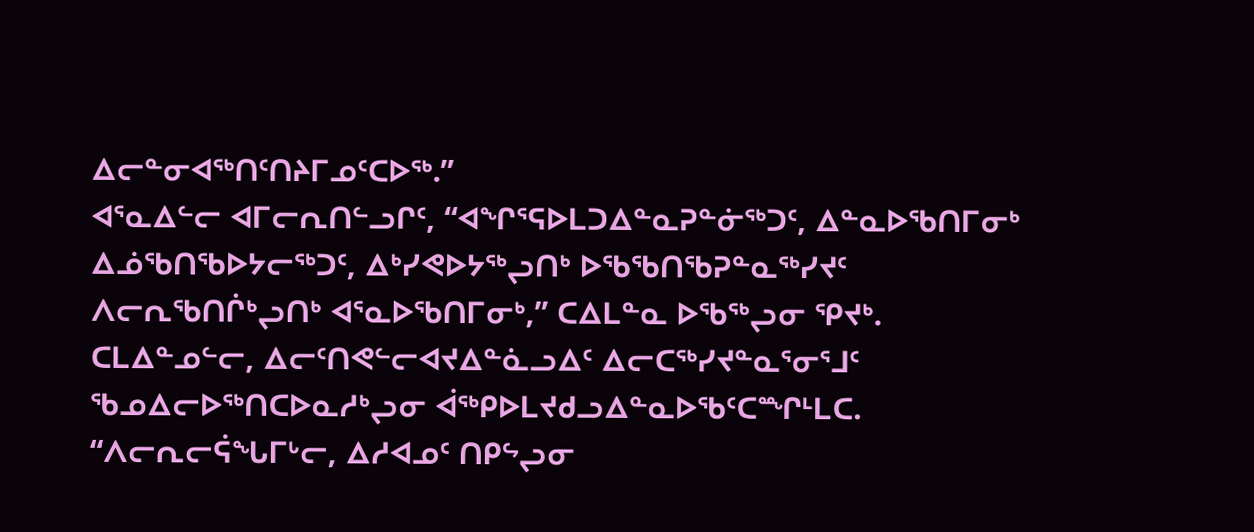ᐃᓕᓐᓂᐊᖅᑎᑦᑎᔨᒥᓄᑦᑕᐅᖅ.”
ᐊᕐᓇᐃᓪᓕ ᐊᒥᓕᕆᑎᓪᓗᒋᑦ, “ᐊᖏᕐᕋᐅᒪᑐᐃᓐᓇᕈᓐᓃᖅᑐᑦ, ᐃᓐᓇᐅᖃᑎᒥᓂᒃ ᐃᓅᖃᑎᖃᐅᔭᓕᖅᑐᑦ, ᐃᒃᓯᕙᐅᔭᖅᖢᑎᒃ ᐅᖃᖃᑎᖃᕈᓐᓇᖅᓯᔪᑦ ᐱᓕᕆᖃᑎᒌᒃᖢᑎᒃ ᐊᕐᓇᐅᖃᑎᒥᓂᒃ,” ᑕᐃᒪᓐᓇ ᐅᖃᖅᖢᓂ ᕿᔪᒃ.
ᑕᒪᐃᓐᓄᓪᓕ, ᐃᓕᑦᑎᕙᓪᓕᐊᔪᐃᓐᓈᓗᐃᑦ ᐃᓕᑕᖅᓯᔪᓐᓇᕐᓂᕐᒧᑦ ᖃᓄᐃᓕᐅᖅᑎᑕᐅᓇᓱᒃᖢᓂ ᐋᖅᑭᐅᒪᔪᑯᓗᐃᓐᓇᐅᖃᑦᑕᙱᒻᒪᑕ.
“ᐱᓕᕆᓕᕌᖓᒥᒡᓕ, ᐃᓱᐊᓄᑦ ᑎᑭᖦᖢᓂ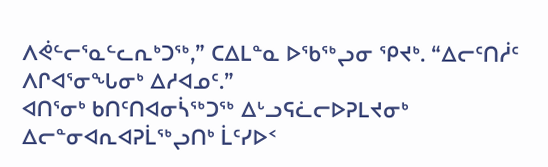ᐱᕚᓪᓕᕐᓇᓪᓚᕆᒃᑐᖅ,” ᑕᐃᒪᓐᓇ ᐅᖃᖅᖢᓂ ᕿᔪᒃ. “ᐃᓕᑦᑎᓲᑦ ᐱᒋᐊᕐᓂᖓᓂᒃ ᐃᓱᐊᓄᑦ.”
ᐊᑎᕐᓂᒃ ᑲᑎᑦᑎᐊᓂᓵᖅᑐᖅ ᐃᒡᓗᕋᓛᓕᐅᕈᒪᔪᓂᒃ ᐃᓕᓐᓂᐊᕆᐊᕈᒫᖅᖢᑎᒃ ᒫᑦᓯᐅᑉ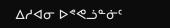ᐃᓱᐊᓂ ᐅᕝᕙᓘᓐᓃᑦ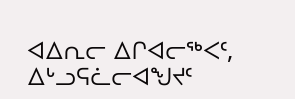ᐊᐃᕆᓕ ᐃᒋᐊᓕᖅᐸᑦ, ᐃᒡᓗᕋᓛᓕᐊᖑᔪᑦ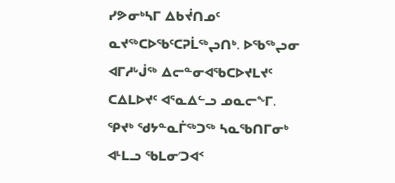ᓯᕗᓂᒃᓴᒥ ᐃᑲᔫᑎᓄᑦ ᓇᔪᖅᑕᐅᖃᑦᑕᕈᒫᖅᖢᑎᒃ. ᐅᖃᖅᖢᓂ ᐊᒥᓱᒡᒎᖅ ᐃᓕᓐᓂᐊᖃᑕᐅᔪᒪᔪᑦ ᑕᐃᒪᐅᔪᑦ ᐊᕐᓇᐃᓪᓗ ᓄᓇᓕᖕᒥ.
ᕿᔪᒃ ᖁᔭᓐᓇᒦᖅᑐᖅ ᓴᓇᖃᑎᒥᓂᒃ ᐊᒻᒪᓗ ᖃᒪᓂ’ᑐᐊᑉ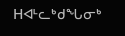Hᐊᒻᓚᒃᑯᖓᓂᒃ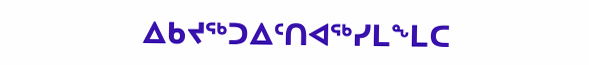ᐃᑲᔪᖅᑐᐃᑦᑎᐊᖅᓯᒪᖕᒪᑕ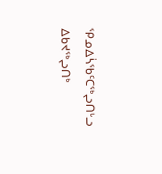ᕿᓄᐃᓵᖃᑦᑕᖅᖢᑎᒡᓗ ᐃᑲᔪᖅᖢᑎᒃ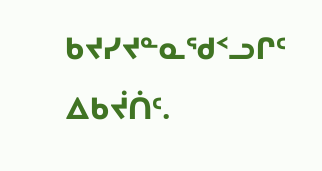ᑲᔪᓯᔪᓐᓇᖁᑉᓗᒋᑦ ᐃᑲᔫᑏᑦ.